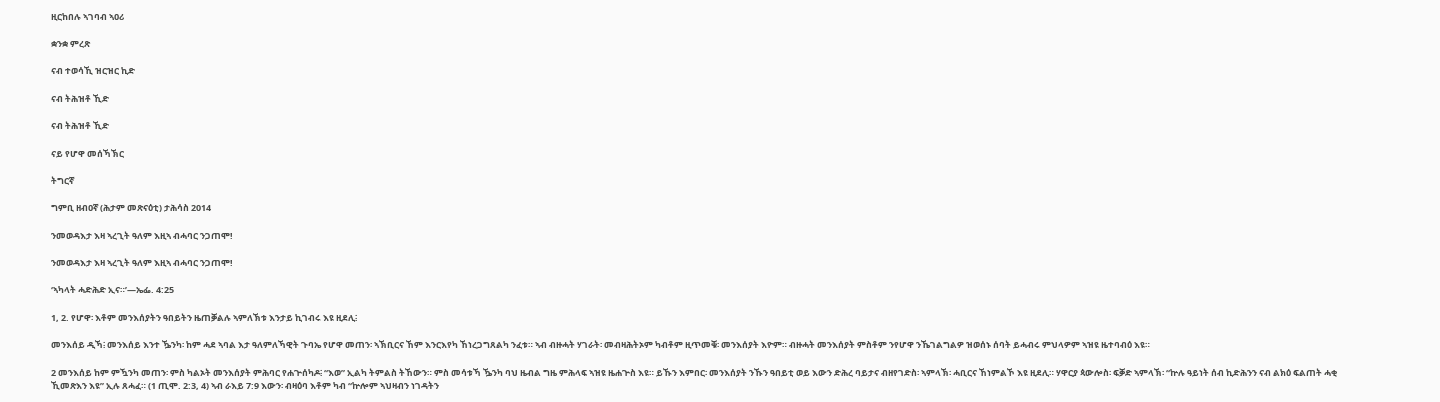ዚርከበሉ ኣገባብ ኣዐሪ

ቋንቋ ምረጽ

ናብ ተወሳኺ ዝርዝር ኪድ

ናብ ትሕዝቶ ኺድ

ናብ ትሕዝቶ ኺድ

ናይ የሆዋ መሰኻኽር

ትግርኛ

ግምቢ ዘብዐኛ (ሕታም መጽናዕቲ) ታሕሳስ 2014

ንመወዳእታ እዛ ኣረጊት ዓለም እዚኣ ብሓባር ንጋጠሞ!

ንመወዳእታ እዛ ኣረጊት ዓለም እዚኣ ብሓባር ንጋጠሞ!

‘ኣካላት ሓድሕድ ኢና።’—ኤፌ. 4:25

1, 2. የሆዋ፡ እቶም መንእሰያትን ዓበይትን ዜጠቓልሉ ኣምለኽቱ እንታይ ኪገብሩ እዩ ዚደሊ፧

መንእሰይ ዲኻ፧ መንእሰይ እንተ ዄንካ፡ ከም ሓደ ኣባል እታ ዓለምለኻዊት ጉባኤ የሆዋ መጠን፡ ኣኽቢርና ኸም እንርእየካ ኸነረጋግጸልካ ንፈቱ። ኣብ ብዙሓት ሃገራት፡ መብዛሕትኦም ካብቶም ዚጥመቑ፡ መንእሰያት እዮም። ብዙሓት መንእሰያት ምስቶም ንየሆዋ ንኼገልግልዎ ዝወሰኑ ሰባት ይሓብሩ ምህላዎም ኣዝዩ ዜተባብዕ እዩ።

2 መንእሰይ ከም ምዃንካ መጠን፡ ምስ ካልኦት መንእሰያት ምሕባር የሐጕሰካዶ፧ “እወ” ኢልካ ትምልስ ትኸውን። ምስ መሳቱኻ ዄንካ ባህ ዜብል ግዜ ምሕላፍ ኣዝዩ ዜሐጕስ እዩ። ይኹን እምበር፡ መንእሰያት ንኹን ዓበይቲ ወይ እውን ድሕረ ባይታና ብዘየገድስ፡ ኣምላኽ፡ ሓቢርና ኸነምልኾ እዩ ዚደሊ። ሃዋርያ ጳውሎስ፡ ፍቓድ ኣምላኽ፡ “ኵሉ ዓይነት ሰብ ኪድሕንን ናብ ልክዕ ፍልጠት ሓቂ ኺመጽእን እዩ” ኢሉ ጸሓፈ። (1 ጢሞ. 2:3, 4) ኣብ ራእይ 7:9 እውን፡ ብዛዕባ እቶም ካብ “ኵሎም ኣህዛብን ነገዳትን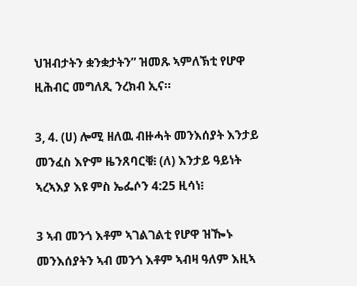ህዝብታትን ቋንቋታትን” ዝመጹ ኣምለኽቲ የሆዋ ዚሕብር መግለጺ ንረክብ ኢና።

3, 4. (ሀ) ሎሚ ዘለዉ ብዙሓት መንእሰያት እንታይ መንፈስ እዮም ዜንጸባርቑ፧ (ለ) እንታይ ዓይነት ኣረኣእያ እዩ ምስ ኤፌሶን 4:25 ዚሳነ፧

3 ኣብ መንጎ እቶም ኣገልገልቲ የሆዋ ዝዀኑ መንእሰያትን ኣብ መንጎ እቶም ኣብዛ ዓለም እዚኣ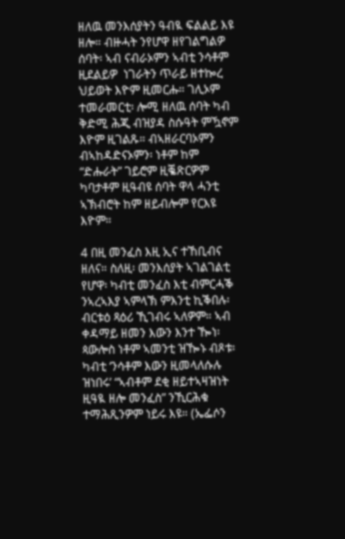ዘለዉ መንእሰያትን ዓብዪ ፍልልይ እዩ ዘሎ። ብዙሓት ንየሆዋ ዘየገልግልዎ ሰባት፡ ኣብ ናብራኦምን ኣብቲ ንሳቶም ዚደልይዎ  ነገራትን ጥራይ ዘተኰረ ህይወት እዮም ዚመርሑ። ገሊኦም ተመራመርቲ፡ ሎሚ ዘለዉ ሰባት ካብ ቅድሚ ሕጂ ብዝያዳ ስሱዓት ምዃኖም እዮም ዚገልጹ። ብኣዘራርባኦምን ብኣከዳድናኦምን፡ ነቶም ከም “ድሑራት” ገይሮም ዚቘጽርዎም ካባታቶም ዚዓብዩ ሰባት ዋላ ሓንቲ ኣኽብሮት ከም ዘይብሎም የርእዩ እዮም።

4 በዚ መንፈስ እዚ ኢና ተኸቢብና ዘለና። ስለዚ፡ መንእሰያት ኣገልገልቲ የሆዋ፡ ካብቲ መንፈስ እቲ ብምርሓቕ ንኣረኣእያ ኣምላኽ ምእንቲ ኪቕበሉ፡ ብርቱዕ ጻዕሪ ኺገብሩ ኣለዎም። ኣብ ቀዳማይ ዘመን እውን እንተ ዀነ፡ ጳውሎስ ነቶም ኣመንቲ ዝዀኑ ብጾቱ፡ ካብቲ ‘ንሳቶም እውን ዚመላለሱሉ ዝነበሩ’ “ኣብቶም ደቂ ዘይተኣዛዝነት ዚዓዪ ዘሎ መንፈስ” ንኺርሕቁ ተማሕጺንዎም ነይሩ እዩ። (ኤፌሶን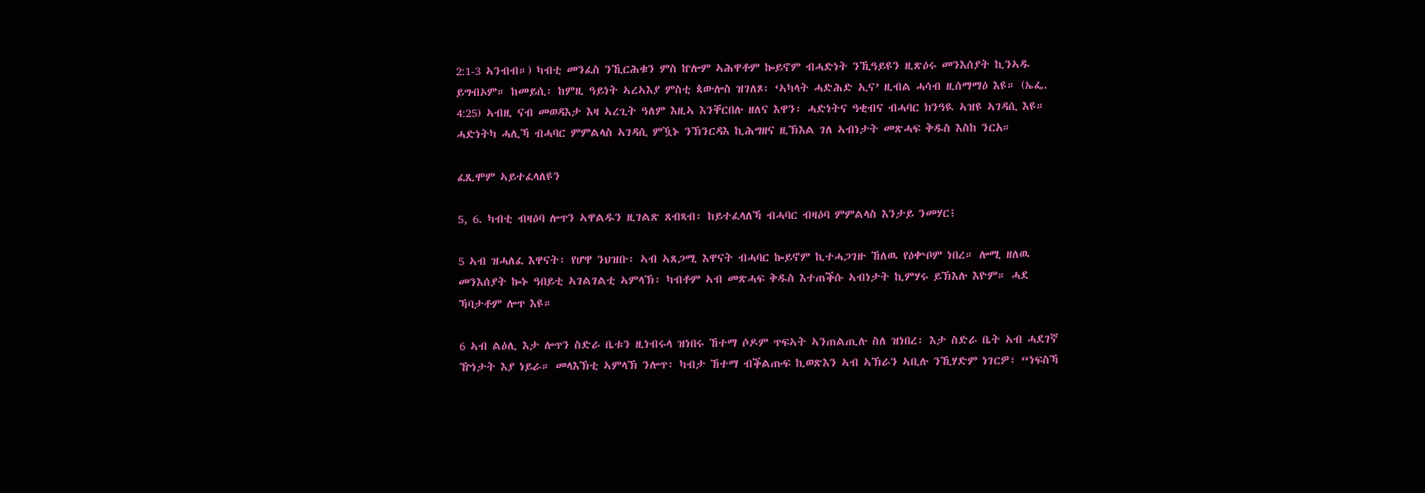2:1-3 ኣንብብ።) ካብቲ መንፈስ ንኺርሕቁን ምስ ኵሎም ኣሕዋቶም ኰይኖም ብሓድነት ንኺዓይዩን ዚጽዕሩ መንእሰያት ኪንኣዱ ይግብኦም። ከመይሲ፡ ከምዚ ዓይነት ኣረኣእያ ምስቲ ጳውሎስ ዝገለጾ፡ ‘ኣካላት ሓድሕድ ኢና’ ዚብል ሓሳብ ዚሰማማዕ እዩ። (ኤፌ. 4:25) ኣብዚ ናብ መወዳእታ እዛ ኣረጊት ዓለም እዚኣ እንቐርበሉ ዘለና እዋን፡ ሓድነትና ዓቂብና ብሓባር ክንዓዪ ኣዝዩ ኣገዳሲ እዩ። ሓድነትካ ሓሊኻ ብሓባር ምምልላስ ኣገዳሲ ምዃኑ ንኽንርዳእ ኪሕግዘና ዚኽእል ገለ ኣብነታት መጽሓፍ ቅዱስ እስከ ንርአ።

ፈጺሞም ኣይተፈላለዩን

5, 6. ካብቲ ብዛዕባ ሎጥን ኣዋልዱን ዚገልጽ ጸብጻብ፡ ከይተፈላለኻ ብሓባር ብዛዕባ ምምልላስ እንታይ ንመሃር፧

5 ኣብ ዝሓለፈ እዋናት፡ የሆዋ ንህዝቡ፡ ኣብ ኣጸጋሚ እዋናት ብሓባር ኰይኖም ኪተሓጋገዙ ኸለዉ የዕቍቦም ነበረ። ሎሚ ዘለዉ መንእሰያት ኰኑ ዓበይቲ ኣገልገልቲ ኣምላኽ፡ ካብቶም ኣብ መጽሓፍ ቅዱስ እተጠቕሱ ኣብነታት ኪምሃሩ ይኽእሉ እዮም። ሓደ ኻባታቶም ሎጥ እዩ።

6 ኣብ ልዕሊ እታ ሎጥን ስድራ ቤቱን ዚነብሩላ ዝነበሩ ኸተማ ሶዶም ጥፍኣት ኣንጠልጢሉ ስለ ዝነበረ፡ እታ ስድራ ቤት ኣብ ሓደገኛ ዅነታት እያ ነይራ። መላእኽቲ ኣምላኽ ንሎጥ፡ ካብታ ኸተማ ብቕልጡፍ ኪወጽእን ኣብ ኣኽራን ኣቢሉ ንኺሃድም ነገርዎ፣ “ነፍስኻ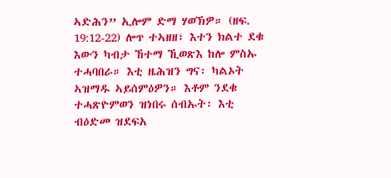ኣድሕን” ኢሎም ድማ ሃወኽዎ። (ዘፍ. 19:12-22) ሎጥ ተኣዘዘ፣ እተን ክልተ ደቁ እውን ካብታ ኸተማ ኺወጽእ ከሎ ምስኡ ተሓባበራ። እቲ ዜሕዝን ግና፡ ካልኦት ኣዝማዱ ኣይሰምዕዎን። እቶም ንደቁ ተሓጽዮምወን ዝነበሩ ሰብኡት፡ እቲ ብዕድመ ዝደፍአ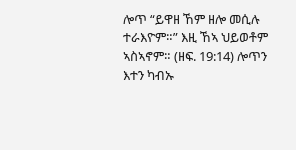ሎጥ “ይዋዘ ኸም ዘሎ መሲሉ ተራእዮም።” እዚ ኸኣ ህይወቶም ኣስኣኖም። (ዘፍ. 19:14) ሎጥን እተን ካብኡ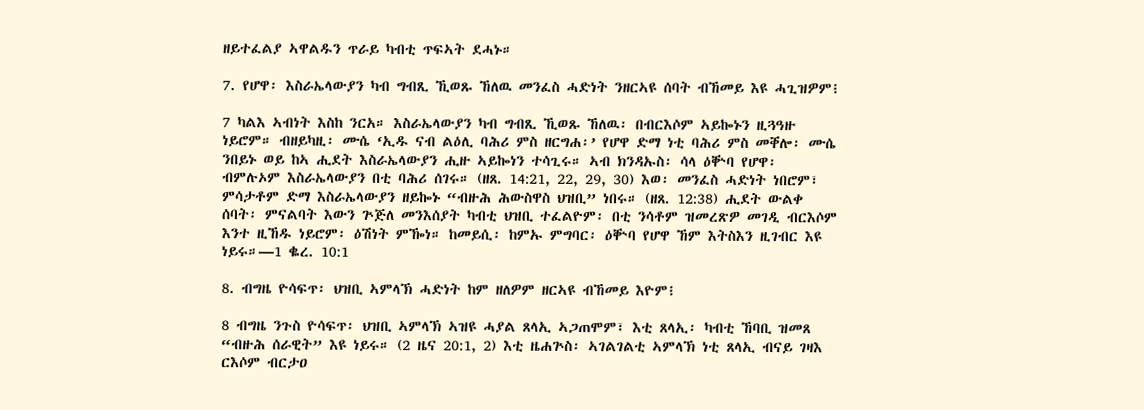ዘይተፈልያ ኣዋልዱን ጥራይ ካብቲ ጥፍኣት ደሓኑ።

7. የሆዋ፡ እስራኤላውያን ካብ ግብጺ ኺወጹ ኸለዉ መንፈስ ሓድነት ንዘርኣዩ ሰባት ብኸመይ እዩ ሓጊዝዎም፧

7 ካልእ ኣብነት እስከ ንርአ። እስራኤላውያን ካብ ግብጺ ኺወጹ ኸለዉ፡ በብርእሶም ኣይኰኑን ዚጓዓዙ ነይሮም። ብዘይካዚ፡ ሙሴ ‘ኢዱ ናብ ልዕሊ ባሕሪ ምስ ዘርግሐ፡’ የሆዋ ድማ ነቲ ባሕሪ ምስ መቐሎ፡ ሙሴ ንበይኑ ወይ ከኣ ሒደት እስራኤላውያን ሒዙ ኣይኰነን ተሳጊሩ። ኣብ ክንዳኡስ፡ ሳላ ዕቝባ የሆዋ፡ ብምሉኦም እስራኤላውያን በቲ ባሕሪ ሰገሩ። (ዘጸ. 14:21, 22, 29, 30) እወ፡ መንፈስ ሓድነት ነበሮም፣ ምሳታቶም ድማ እስራኤላውያን ዘይኰኑ “ብዙሕ ሕውስዋስ ህዝቢ” ነበሩ። (ዘጸ. 12:38) ሒደት ውልቀ ሰባት፡ ምናልባት እውን ጕጅለ መንእሰያት ካብቲ ህዝቢ ተፈልዮም፡ በቲ ንሳቶም ዝመረጽዎ መገዲ ብርእሶም እንተ ዚኸዱ ነይሮም፡ ዕሽነት ምዀነ። ከመይሲ፡ ከምኡ ምግባር፡ ዕቝባ የሆዋ ኸም እትስእን ዚገብር እዩ ነይሩ።—1 ቈረ. 10:1

8. ብግዜ ዮሳፍጥ፡ ህዝቢ ኣምላኽ ሓድነት ከም ዘለዎም ዘርኣዩ ብኸመይ እዮም፧

8 ብግዜ ንጉስ ዮሳፍጥ፡ ህዝቢ ኣምላኽ ኣዝዩ ሓያል ጸላኢ ኣጋጠሞም፣ እቲ ጸላኢ፡ ካብቲ ኸባቢ ዝመጸ “ብዙሕ ሰራዊት” እዩ ነይሩ። (2 ዜና 20:1, 2) እቲ ዜሐጕስ፡ ኣገልገልቲ ኣምላኽ ነቲ ጸላኢ ብናይ ገዛእ ርእሶም ብርታዐ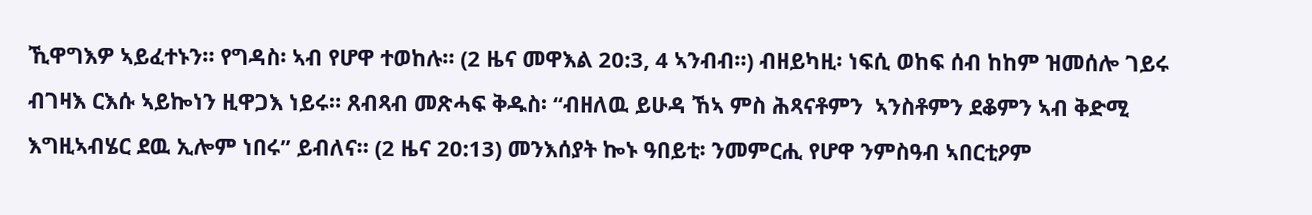ኺዋግእዎ ኣይፈተኑን። የግዳስ፡ ኣብ የሆዋ ተወከሉ። (2 ዜና መዋእል 20:3, 4 ኣንብብ።) ብዘይካዚ፡ ነፍሲ ወከፍ ሰብ ከከም ዝመሰሎ ገይሩ ብገዛእ ርእሱ ኣይኰነን ዚዋጋእ ነይሩ። ጸብጻብ መጽሓፍ ቅዱስ፡ “ብዘለዉ ይሁዳ ኸኣ ምስ ሕጻናቶምን  ኣንስቶምን ደቆምን ኣብ ቅድሚ እግዚኣብሄር ደዉ ኢሎም ነበሩ” ይብለና። (2 ዜና 20:13) መንእሰያት ኰኑ ዓበይቲ፡ ንመምርሒ የሆዋ ንምስዓብ ኣበርቲዖም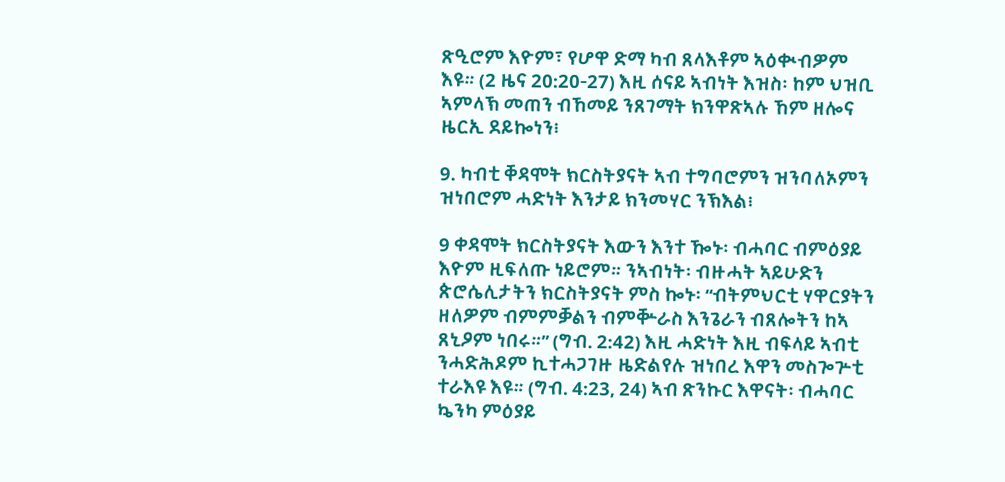ጽዒሮም እዮም፣ የሆዋ ድማ ካብ ጸላእቶም ኣዕቊብዎም እዩ። (2 ዜና 20:20-27) እዚ ሰናይ ኣብነት እዝስ፡ ከም ህዝቢ ኣምላኽ መጠን ብኸመይ ንጸገማት ክንዋጽኣሉ ኸም ዘሎና ዜርኢ ደይኰነን፧

9. ካብቲ ቐዳሞት ክርስትያናት ኣብ ተግባሮምን ዝንባለኦምን ዝነበሮም ሓድነት እንታይ ክንመሃር ንኽእል፧

9 ቀዳሞት ክርስትያናት እውን እንተ ዀኑ፡ ብሓባር ብምዕያይ እዮም ዚፍለጡ ነይሮም። ንኣብነት፡ ብዙሓት ኣይሁድን ጵሮሴሊታትን ክርስትያናት ምስ ኰኑ፡ “ብትምህርቲ ሃዋርያትን ዘለዎም ብምምቓልን ብምቝራስ እንጌራን ብጸሎትን ከኣ ጸኒዖም ነበሩ።” (ግብ. 2:42) እዚ ሓድነት እዚ ብፍላይ ኣብቲ ንሓድሕዶም ኪተሓጋገዙ ዜድልየሉ ዝነበረ እዋን መስጐጕቲ ተራእዩ እዩ። (ግብ. 4:23, 24) ኣብ ጽንኩር እዋናት፡ ብሓባር ኴንካ ምዕያይ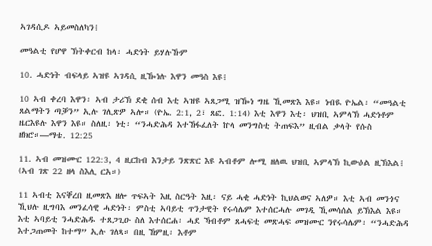ኣገዳሲዶ ኣይመስለካን፧

መዓልቲ የሆዋ ኽትቀርብ ከላ፡ ሓድነት ይሃሉኹም

10. ሓድነት ብፍላይ ኣዝዩ ኣገዳሲ ዚዀነሉ እዋን መዓስ እዩ፧

10 ኣብ ቀረባ እዋን፡ ኣብ ታሪኽ ደቂ ሰብ እቲ ኣዝዩ ኣጸጋሚ ዝዀነ ግዜ ኺመጽእ እዩ። ነብዪ ዮኤል፡ “መዓልቲ ጸልማትን ጣቓን” ኢሉ ገሊጽዎ ኣሎ። (ዮኤ. 2:1, 2፣ ጸፎ. 1:14) እቲ እዋን እቲ፡ ህዝቢ ኣምላኽ ሓድነቶም ዜርእዩሉ እዋን እዩ። ስለዚ፡ ነቲ፡ “ንሓድሕዳ እተኸፋፈለት ኵላ መንግስቲ ትጠፍእ” ዚብል ቃላት የሱስ ዘክሮ።—ማቴ. 12:25

11. ኣብ መዝሙር 122:3, 4 ዚርከብ እንታይ ንጽጽር እዩ ኣብቶም ሎሚ ዘለዉ ህዝቢ ኣምላኽ ኪውዕል ዚኽእል፧ (ኣብ ገጽ 22 ዘላ ስእሊ ርአ።)

11 ኣብቲ እናቐረበ ዚመጽእ ዘሎ ጥፍኣት እዚ ስርዓት እዚ፡ ናይ ሓቂ ሓድነት ኪህልወና ኣለዎ። እቲ ኣብ መንጎና ኺህሉ ዚግባእ መንፈሳዊ ሓድነት፡ ምስቲ ኣባይቲ ጥንታዊት የሩሳሌም እተሰርሓሉ መገዲ ኺመሳሰል ይኽእል እዩ። እቲ ኣባይቲ ንሓድሕዱ ተጸጋጊዑ ስለ እተሰርሐ፡ ሓደ ኻብቶም ጸሓፍቲ መጽሓፍ መዝሙር ንየሩሳሌም፡ “ንሓድሕዳ እተጋጠመት ከተማ” ኢሉ ገለጻ። በዚ ኸምዚ፡ እቶም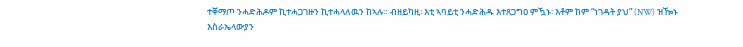ተቐማጦ ንሓድሕዶም ኪተሓጋገዙን ኪተሓላለዉን ከኣሉ። ብዘይካዚ፡ እቲ ኣባይቲ ንሓድሕዱ እተጸጋግዐ ምዃኑ፡ እቶም ከም “ነገዳት ያህ” (NW) ዝዀኑ እስራኤላውያን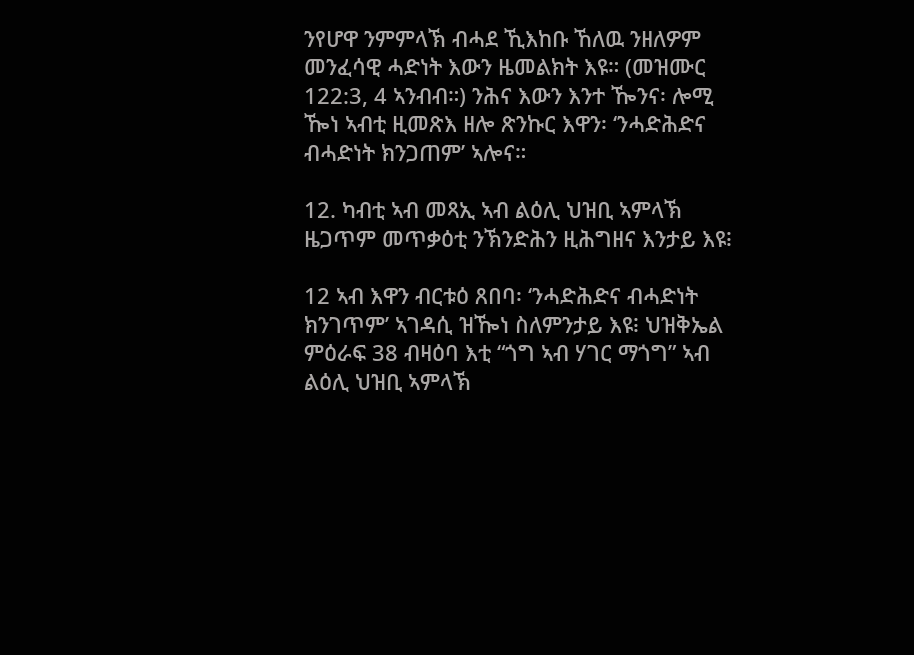ንየሆዋ ንምምላኽ ብሓደ ኺእከቡ ኸለዉ ንዘለዎም መንፈሳዊ ሓድነት እውን ዜመልክት እዩ። (መዝሙር 122:3, 4 ኣንብብ።) ንሕና እውን እንተ ዀንና፡ ሎሚ ዀነ ኣብቲ ዚመጽእ ዘሎ ጽንኩር እዋን፡ ‘ንሓድሕድና ብሓድነት ክንጋጠም’ ኣሎና።

12. ካብቲ ኣብ መጻኢ ኣብ ልዕሊ ህዝቢ ኣምላኽ ዜጋጥም መጥቃዕቲ ንኽንድሕን ዚሕግዘና እንታይ እዩ፧

12 ኣብ እዋን ብርቱዕ ጸበባ፡ ‘ንሓድሕድና ብሓድነት ክንገጥም’ ኣገዳሲ ዝዀነ ስለምንታይ እዩ፧ ህዝቅኤል ምዕራፍ 38 ብዛዕባ እቲ “ጎግ ኣብ ሃገር ማጎግ” ኣብ ልዕሊ ህዝቢ ኣምላኽ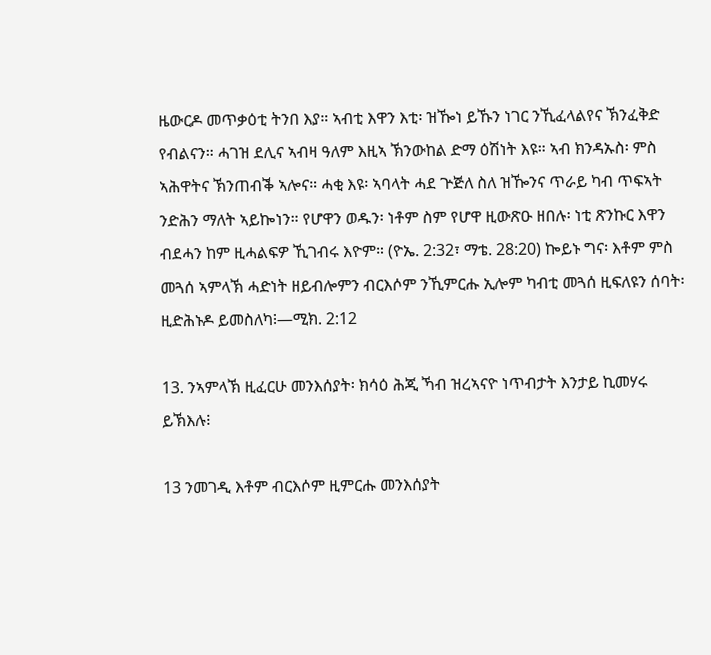ዜውርዶ መጥቃዕቲ ትንበ እያ። ኣብቲ እዋን እቲ፡ ዝዀነ ይኹን ነገር ንኺፈላልየና ኽንፈቅድ የብልናን። ሓገዝ ደሊና ኣብዛ ዓለም እዚኣ ኽንውከል ድማ ዕሽነት እዩ። ኣብ ክንዳኡስ፡ ምስ ኣሕዋትና ኽንጠብቕ ኣሎና። ሓቂ እዩ፡ ኣባላት ሓደ ጕጅለ ስለ ዝዀንና ጥራይ ካብ ጥፍኣት ንድሕን ማለት ኣይኰነን። የሆዋን ወዱን፡ ነቶም ስም የሆዋ ዚውጽዑ ዘበሉ፡ ነቲ ጽንኩር እዋን ብደሓን ከም ዚሓልፍዎ ኺገብሩ እዮም። (ዮኤ. 2:32፣ ማቴ. 28:20) ኰይኑ ግና፡ እቶም ምስ መጓሰ ኣምላኽ ሓድነት ዘይብሎምን ብርእሶም ንኺምርሑ ኢሎም ካብቲ መጓሰ ዚፍለዩን ሰባት፡ ዚድሕኑዶ ይመስለካ፧—ሚክ. 2:12

13. ንኣምላኽ ዚፈርሁ መንእሰያት፡ ክሳዕ ሕጂ ኻብ ዝረኣናዮ ነጥብታት እንታይ ኪመሃሩ ይኽእሉ፧

13 ንመገዲ እቶም ብርእሶም ዚምርሑ መንእሰያት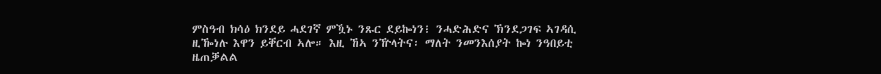ምስዓብ ክሳዕ ክንደይ ሓደገኛ ምዃኑ ንጹር ደይኰነን፧ ንሓድሕድና ኽንደጋገፍ ኣገዳሲ ዚዀነሉ እዋን ይቐርብ ኣሎ። እዚ ኸኣ ንዅላትና፡ ማለት ንመንእሰያት ኰነ ንዓበይቲ ዜጠቓልል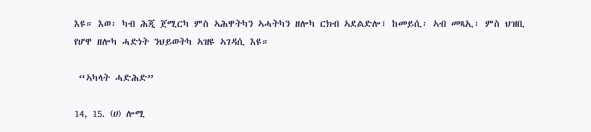እዩ። እወ፡ ካብ ሕጂ ጀሚርካ ምስ ኣሕዋትካን ኣሓትካን ዘሎካ ርክብ ኣደልድሎ፣ ከመይሲ፡ ኣብ መጻኢ፡ ምስ ህዝቢ የሆዋ ዘሎካ ሓድነት ንህይወትካ ኣዝዩ ኣገዳሲ እዩ።

 “ኣካላት ሓድሕድ”

14, 15. (ሀ) ሎሚ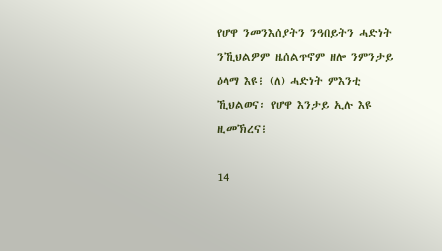የሆዋ ንመንእሰያትን ንዓበይትን ሓድነት ንኺህልዎም ዜሰልጥኖም ዘሎ ንምንታይ ዕላማ እዩ፧ (ለ) ሓድነት ምእንቲ ኺህልወና፡ የሆዋ እንታይ ኢሉ እዩ ዚመኽረና፧

14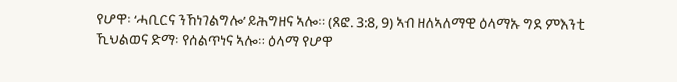የሆዋ፡ ‘ሓቢርና ንኸነገልግሎ’ ይሕግዘና ኣሎ። (ጸፎ. 3:8, 9) ኣብ ዘለኣለማዊ ዕላማኡ ግደ ምእንቲ ኺህልወና ድማ፡ የሰልጥነና ኣሎ። ዕላማ የሆዋ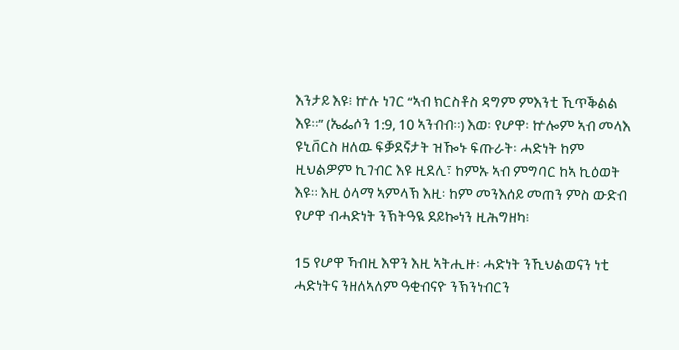እንታይ እዩ፧ ኵሉ ነገር “ኣብ ክርስቶስ ዳግም ምእንቲ ኺጥቕልል እዩ።” (ኤፌሶን 1:9, 10 ኣንብብ።) እወ፡ የሆዋ፡ ኵሎም ኣብ መላእ ዩኒቨርስ ዘለዉ ፍቓደኛታት ዝዀኑ ፍጡራት፡ ሓድነት ከም ዚህልዎም ኪገብር እዩ ዚደሊ፣ ከምኡ ኣብ ምግባር ከኣ ኪዕወት እዩ። እዚ ዕላማ ኣምላኽ እዚ፡ ከም መንእሰይ መጠን ምስ ውድብ የሆዋ ብሓድነት ንኽትዓዪ ደይኰነን ዚሕግዘካ፧

15 የሆዋ ኻብዚ እዋን እዚ ኣትሒዙ፡ ሓድነት ንኺህልወናን ነቲ ሓድነትና ንዘለኣለም ዓቂብናዮ ንኽንነብርን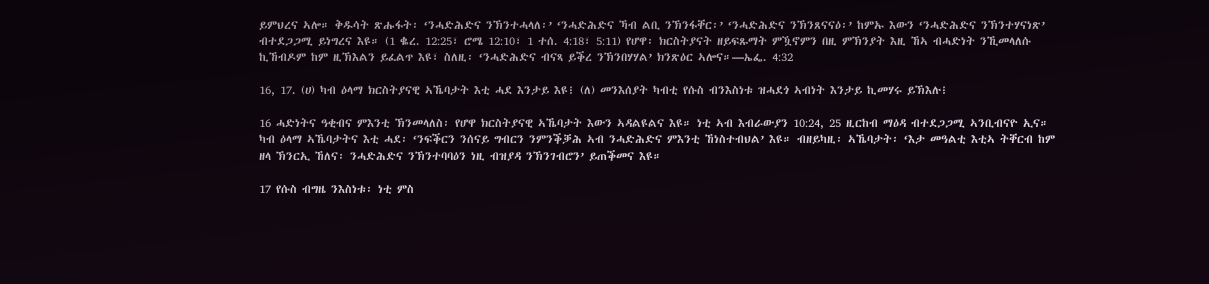ይምህረና ኣሎ። ቅዱሳት ጽሑፋት፡ ‘ንሓድሕድና ንኽንተሓላለ፡’ ‘ንሓድሕድና ኻብ ልቢ ንኽንፋቐር፡’ ‘ንሓድሕድና ንኽንጸናናዕ፡’ ከምኡ እውን ‘ንሓድሕድና ንኽንተሃናነጽ’ ብተደጋጋሚ ይነግረና እዩ። (1 ቈረ. 12:25፣ ሮሜ 12:10፣ 1 ተሰ. 4:18፣ 5:11) የሆዋ፡ ክርስትያናት ዘይፍጹማት ምዃኖምን በዚ ምኽንያት እዚ ኸኣ ብሓድነት ንኺመላለሱ ኪኸብዶም ከም ዚኽእልን ይፈልጥ እዩ፣ ስለዚ፡ ‘ንሓድሕድና ብናጻ ይቕረ ንኽንበሃሃል’ ክንጽዕር ኣሎና።—ኤፌ. 4:32

16, 17. (ሀ) ካብ ዕላማ ክርስትያናዊ ኣኼባታት እቲ ሓደ እንታይ እዩ፧ (ለ) መንእሰያት ካብቲ የሱስ ብንእስነቱ ዝሓደጎ ኣብነት እንታይ ኪመሃሩ ይኽእሉ፧

16 ሓድነትና ዓቂብና ምእንቲ ኽንመላለስ፡ የሆዋ ክርስትያናዊ ኣኼባታት እውን ኣዳልዩልና እዩ። ነቲ ኣብ እብራውያን 10:24, 25 ዚርከብ ማዕዳ ብተደጋጋሚ ኣንቢብናዮ ኢና። ካብ ዕላማ ኣኼባታትና እቲ ሓደ፡ ‘ንፍቕርን ንሰናይ ግብርን ንምንቕቓሕ ኣብ ንሓድሕድና ምእንቲ ኸነስተብህል’ እዩ። ብዘይካዚ፡ ኣኼባታት፡ ‘እታ መዓልቲ እቲኣ ትቐርብ ከም ዘላ ኽንርኢ ኸለና፡ ንሓድሕድና ንኽንተባባዕን ነዚ ብዝያዳ ንኽንገብሮን’ ይጠቕመና እዩ።

17 የሱስ ብግዜ ንእስነቱ፡ ነቲ ምስ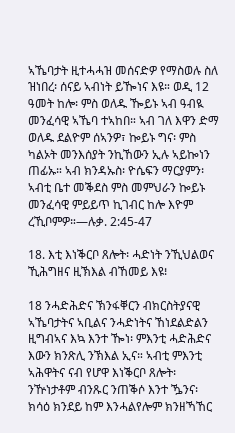ኣኼባታት ዚተሓሓዝ መሰናድዎ የማስወሉ ስለ ዝነበረ፡ ሰናይ ኣብነት ይዀነና እዩ። ወዲ 12 ዓመት ከሎ፡ ምስ ወለዱ ዀይኑ ኣብ ዓብዪ መንፈሳዊ ኣኼባ ተኣከበ። ኣብ ገለ እዋን ድማ ወለዱ ደልዮም ሰኣንዎ፣ ኰይኑ ግና፡ ምስ ካልኦት መንእሰያት ንኪኸውን ኢሉ ኣይኰነን ጠፊኡ። ኣብ ክንዳኡስ፡ ዮሴፍን ማርያምን፡ ኣብቲ ቤተ መቕደስ ምስ መምህራን ኰይኑ መንፈሳዊ ምይይጥ ኪገብር ከሎ እዮም ረኺቦምዎ።—ሉቃ. 2:45-47

18. እቲ እነቕርቦ ጸሎት፡ ሓድነት ንኺህልወና ኺሕግዘና ዚኽእል ብኸመይ እዩ፧

18 ንሓድሕድና ኽንፋቐርን ብክርስትያናዊ  ኣኼባታትና ኣቢልና ንሓድነትና ኸነደልድልን ዚግብኣና እኳ እንተ ዀነ፡ ምእንቲ ሓድሕድና እውን ክንጽሊ ንኽእል ኢና። ኣብቲ ምእንቲ ኣሕዋትና ናብ የሆዋ እነቕርቦ ጸሎት፡ ንዅነታቶም ብንጹር ንጠቕሶ እንተ ዄንና፡ ክሳዕ ክንደይ ከም እንሓልየሎም ክንዘኻኸር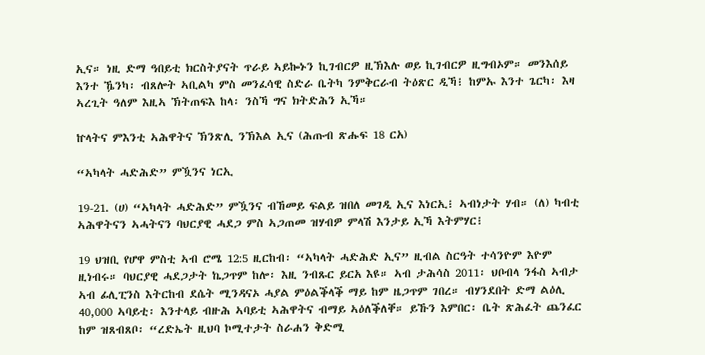ኢና። ነዚ ድማ ዓበይቲ ክርስትያናት ጥራይ ኣይኰኑን ኪገብርዎ ዚኽእሉ ወይ ኪገብርዎ ዚግብኦም። መንእሰይ እንተ ዄንካ፡ ብጸሎት ኣቢልካ ምስ መንፈሳዊ ስድራ ቤትካ ንምቅርራብ ትዕጽር ዲኻ፧ ከምኡ እንተ ጌርካ፡ እዛ ኣረጊት ዓለም እዚኣ ኽትጠፍእ ከላ፡ ንስኻ ግና ክትድሕን ኢኻ።

ኵላትና ምእንቲ ኣሕዋትና ኽንጽሊ ንኽእል ኢና (ሕጡብ ጽሑፍ 18 ርአ)

“ኣካላት ሓድሕድ” ምዃንና ነርኢ

19-21. (ሀ) “ኣካላት ሓድሕድ” ምዃንና ብኸመይ ፍልይ ዝበለ መገዲ ኢና እነርኢ፧ ኣብነታት ሃብ። (ለ) ካብቲ ኣሕዋትናን ኣሓትናን ባህርያዊ ሓደጋ ምስ ኣጋጠመ ዝሃብዎ ምላሽ እንታይ ኢኻ እትምሃር፧

19 ህዝቢ የሆዋ ምስቲ ኣብ ሮሜ 12:5 ዚርከብ፡ “ኣካላት ሓድሕድ ኢና” ዚብል ስርዓት ተሳንዮም እዮም ዚነብሩ። ባህርያዊ ሓደጋታት ኬጋጥም ከሎ፡ እዚ ንብጹር ይርአ እዩ። ኣብ ታሕሳስ 2011፡ ህቦብላ ንፋስ ኣብታ ኣብ ፊሊፒንስ እትርከብ ደሴት ሚንዳናኦ ሓያል ምዕልቕላቕ ማይ ከም ዜጋጥም ገበረ። ብሃንደበት ድማ ልዕሊ 40,000 ኣባይቲ፡ እንተላይ ብዙሕ ኣባይቲ ኣሕዋትና ብማይ ኣዕለቕለቐ። ይኹን እምበር፡ ቤት ጽሕፈት ጨንፈር ከም ዝጸብጸቦ፡ “ረድኤት ዚህባ ኮሚተታት ስራሐን ቅድሚ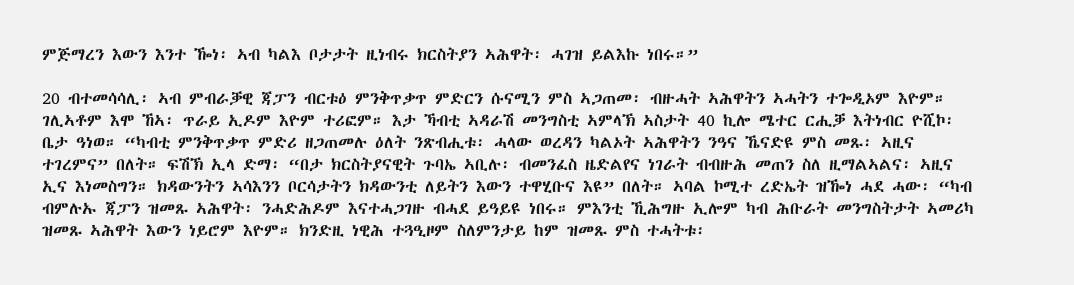ምጅማረን እውን እንተ ዀነ፡ ኣብ ካልእ ቦታታት ዚነብሩ ክርስትያን ኣሕዋት፡ ሓገዝ ይልእኩ ነበሩ።”

20 ብተመሳሳሊ፡ ኣብ ምብራቓዊ ጃፓን ብርቱዕ ምንቅጥቃጥ ምድርን ሱናሚን ምስ ኣጋጠመ፡ ብዙሓት ኣሕዋትን ኣሓትን ተጐዲኦም እዮም። ገሊኣቶም እሞ ኸኣ፡ ጥራይ ኢዶም እዮም ተሪፎም። እታ ኻብቲ ኣዳራሽ መንግስቲ ኣምላኽ ኣስታት 40 ኪሎ ሜተር ርሒቓ እትነብር ዮሺኮ፡ ቤታ ዓነወ። “ካብቲ ምንቅጥቃጥ ምድሪ ዘጋጠመሉ ዕለት ንጽብሒቱ፡ ሓላው ወረዳን ካልኦት ኣሕዋትን ንዓና ኼናድዩ ምስ መጹ፡ ኣዚና ተገረምና” በለት። ፍሽኽ ኢላ ድማ፡ “በታ ክርስትያናዊት ጉባኤ ኣቢሉ፡ ብመንፈስ ዜድልየና ነገራት ብብዙሕ መጠን ስለ ዚማልኣልና፡ ኣዚና ኢና እነመስግን። ክዳውንትን ኣሳእንን ቦርሳታትን ክዳውንቲ ለይትን እውን ተዋሂቡና እዩ” በለት። ኣባል ኮሚተ ረድኤት ዝዀነ ሓደ ሓው፡ “ካብ ብምሉኡ ጃፓን ዝመጹ ኣሕዋት፡ ንሓድሕዶም እናተሓጋገዙ ብሓደ ይዓይዩ ነበሩ። ምእንቲ ኺሕግዙ ኢሎም ካብ ሕቡራት መንግስትታት ኣመሪካ ዝመጹ ኣሕዋት እውን ነይሮም እዮም። ክንድዚ ነዊሕ ተጓዒዞም ስለምንታይ ከም ዝመጹ ምስ ተሓትቱ፡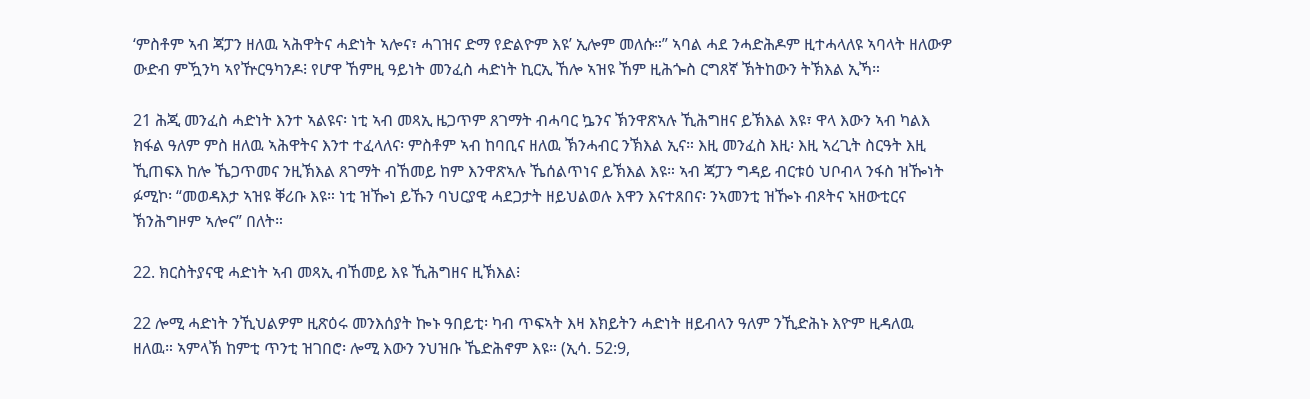‘ምስቶም ኣብ ጃፓን ዘለዉ ኣሕዋትና ሓድነት ኣሎና፣ ሓገዝና ድማ የድልዮም እዩ’ ኢሎም መለሱ።” ኣባል ሓደ ንሓድሕዶም ዚተሓላለዩ ኣባላት ዘለውዎ ውድብ ምዃንካ ኣየዅርዓካንዶ፧ የሆዋ ኸምዚ ዓይነት መንፈስ ሓድነት ኪርኢ ኸሎ ኣዝዩ ኸም ዚሕጐስ ርግጸኛ ኽትከውን ትኽእል ኢኻ።

21 ሕጂ መንፈስ ሓድነት እንተ ኣልዩና፡ ነቲ ኣብ መጻኢ ዜጋጥም ጸገማት ብሓባር ኴንና ኽንዋጽኣሉ ኺሕግዘና ይኽእል እዩ፣ ዋላ እውን ኣብ ካልእ ክፋል ዓለም ምስ ዘለዉ ኣሕዋትና እንተ ተፈላለና፡ ምስቶም ኣብ ከባቢና ዘለዉ ኽንሓብር ንኽእል ኢና። እዚ መንፈስ እዚ፡ እዚ ኣረጊት ስርዓት እዚ ኺጠፍእ ከሎ ኼጋጥመና ንዚኽእል ጸገማት ብኸመይ ከም እንዋጽኣሉ ኼሰልጥነና ይኽእል እዩ። ኣብ ጃፓን ግዳይ ብርቱዕ ህቦብላ ንፋስ ዝዀነት ፉሚኮ፡ “መወዳእታ ኣዝዩ ቐሪቡ እዩ። ነቲ ዝዀነ ይኹን ባህርያዊ ሓደጋታት ዘይህልወሉ እዋን እናተጸበና፡ ንኣመንቲ ዝዀኑ ብጾትና ኣዘውቲርና ኽንሕግዞም ኣሎና” በለት።

22. ክርስትያናዊ ሓድነት ኣብ መጻኢ ብኸመይ እዩ ኺሕግዘና ዚኽእል፧

22 ሎሚ ሓድነት ንኺህልዎም ዚጽዕሩ መንእሰያት ኰኑ ዓበይቲ፡ ካብ ጥፍኣት እዛ እክይትን ሓድነት ዘይብላን ዓለም ንኺድሕኑ እዮም ዚዳለዉ ዘለዉ። ኣምላኽ ከምቲ ጥንቲ ዝገበሮ፡ ሎሚ እውን ንህዝቡ ኼድሕኖም እዩ። (ኢሳ. 52:9,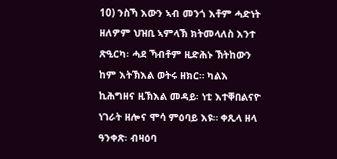10) ንስኻ እውን ኣብ መንጎ እቶም ሓድነት ዘለዎም ህዝቢ ኣምላኽ ክትመላለስ እንተ ጽዒርካ፡ ሓደ ኻብቶም ዚድሕኑ ኽትከውን ከም እትኽእል ወትሩ ዘክር። ካልእ ኪሕግዘና ዚኽእል መዳይ፡ ነቲ እተቐበልናዮ ነገራት ዘሎና ሞሳ ምዕባይ እዩ። ቀጺላ ዘላ ዓንቀጽ፡ ብዛዕባ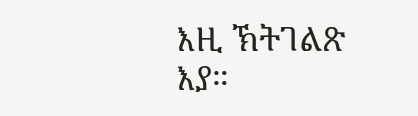እዚ ኽትገልጽ እያ።